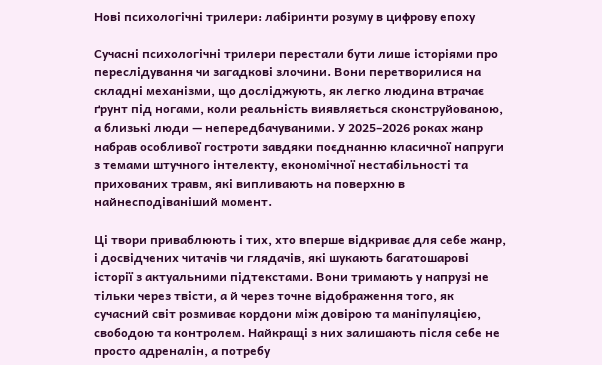Нові психологічні трилери: лабіринти розуму в цифрову епоху

Сучасні психологічні трилери перестали бути лише історіями про переслідування чи загадкові злочини. Вони перетворилися на складні механізми, що досліджують, як легко людина втрачає ґрунт під ногами, коли реальність виявляється сконструйованою, а близькі люди — непередбачуваними. У 2025–2026 роках жанр набрав особливої гостроти завдяки поєднанню класичної напруги з темами штучного інтелекту, економічної нестабільності та прихованих травм, які випливають на поверхню в найнесподіваніший момент.

Ці твори приваблюють і тих, хто вперше відкриває для себе жанр, і досвідчених читачів чи глядачів, які шукають багатошарові історії з актуальними підтекстами. Вони тримають у напрузі не тільки через твісти, а й через точне відображення того, як сучасний світ розмиває кордони між довірою та маніпуляцією, свободою та контролем. Найкращі з них залишають після себе не просто адреналін, а потребу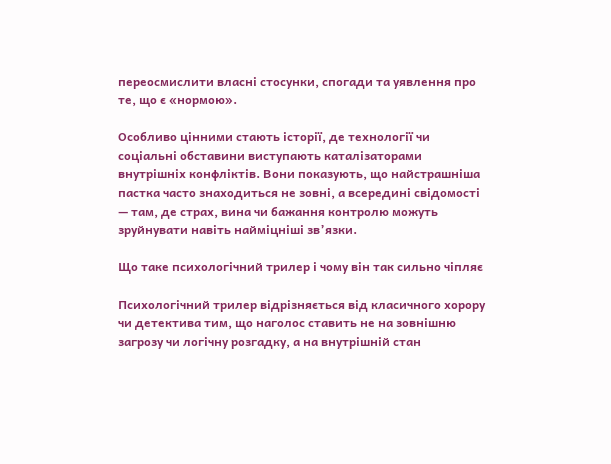переосмислити власні стосунки, спогади та уявлення про те, що є «нормою».

Особливо цінними стають історії, де технології чи соціальні обставини виступають каталізаторами внутрішніх конфліктів. Вони показують, що найстрашніша пастка часто знаходиться не зовні, а всередині свідомості — там, де страх, вина чи бажання контролю можуть зруйнувати навіть найміцніші зв’язки.

Що таке психологічний трилер і чому він так сильно чіпляє

Психологічний трилер відрізняється від класичного хорору чи детектива тим, що наголос ставить не на зовнішню загрозу чи логічну розгадку, а на внутрішній стан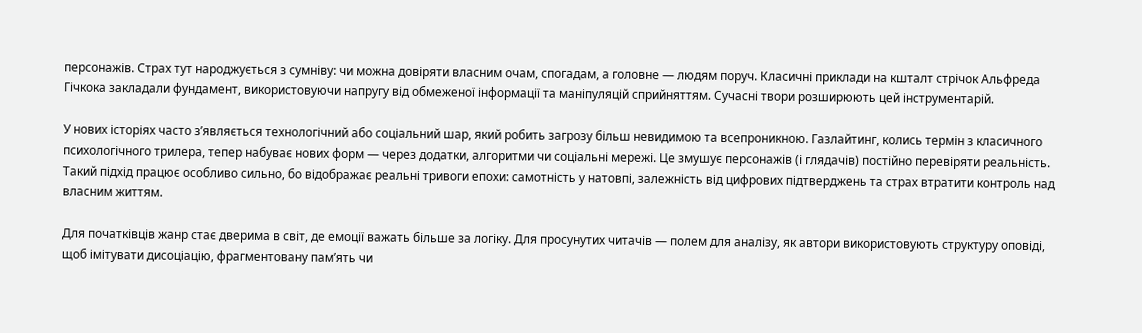персонажів. Страх тут народжується з сумніву: чи можна довіряти власним очам, спогадам, а головне — людям поруч. Класичні приклади на кшталт стрічок Альфреда Гічкока закладали фундамент, використовуючи напругу від обмеженої інформації та маніпуляцій сприйняттям. Сучасні твори розширюють цей інструментарій.

У нових історіях часто з’являється технологічний або соціальний шар, який робить загрозу більш невидимою та всепроникною. Газлайтинг, колись термін з класичного психологічного трилера, тепер набуває нових форм — через додатки, алгоритми чи соціальні мережі. Це змушує персонажів (і глядачів) постійно перевіряти реальність. Такий підхід працює особливо сильно, бо відображає реальні тривоги епохи: самотність у натовпі, залежність від цифрових підтверджень та страх втратити контроль над власним життям.

Для початківців жанр стає дверима в світ, де емоції важать більше за логіку. Для просунутих читачів — полем для аналізу, як автори використовують структуру оповіді, щоб імітувати дисоціацію, фрагментовану пам’ять чи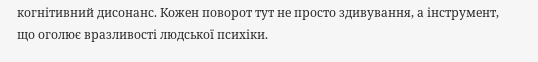когнітивний дисонанс. Кожен поворот тут не просто здивування, а інструмент, що оголює вразливості людської психіки.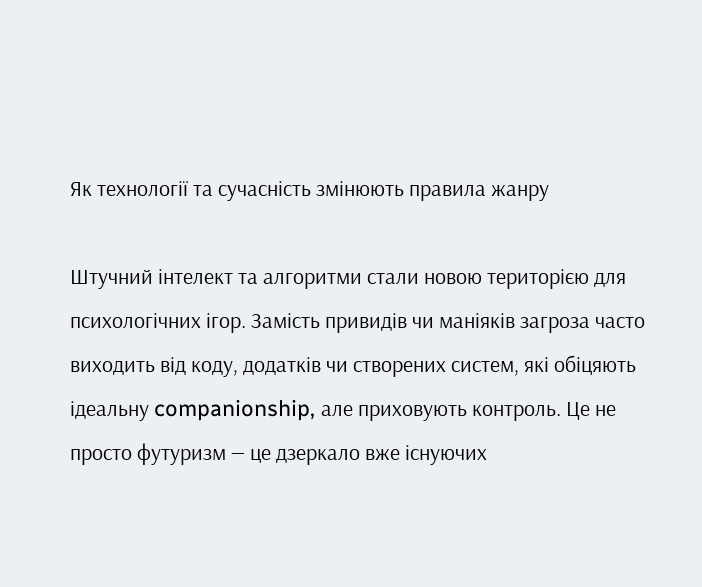Як технології та сучасність змінюють правила жанру

Штучний інтелект та алгоритми стали новою територією для психологічних ігор. Замість привидів чи маніяків загроза часто виходить від коду, додатків чи створених систем, які обіцяють ідеальну companionship, але приховують контроль. Це не просто футуризм — це дзеркало вже існуючих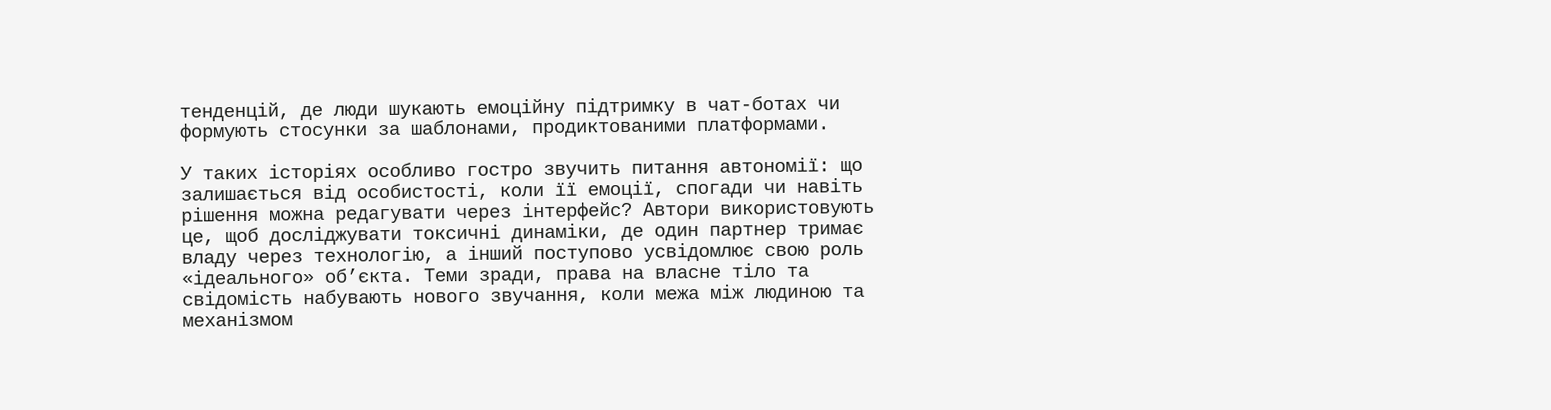тенденцій, де люди шукають емоційну підтримку в чат-ботах чи формують стосунки за шаблонами, продиктованими платформами.

У таких історіях особливо гостро звучить питання автономії: що залишається від особистості, коли її емоції, спогади чи навіть рішення можна редагувати через інтерфейс? Автори використовують це, щоб досліджувати токсичні динаміки, де один партнер тримає владу через технологію, а інший поступово усвідомлює свою роль «ідеального» об’єкта. Теми зради, права на власне тіло та свідомість набувають нового звучання, коли межа між людиною та механізмом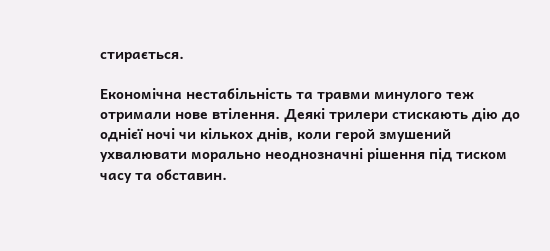стирається.

Економічна нестабільність та травми минулого теж отримали нове втілення. Деякі трилери стискають дію до однієї ночі чи кількох днів, коли герой змушений ухвалювати морально неоднозначні рішення під тиском часу та обставин.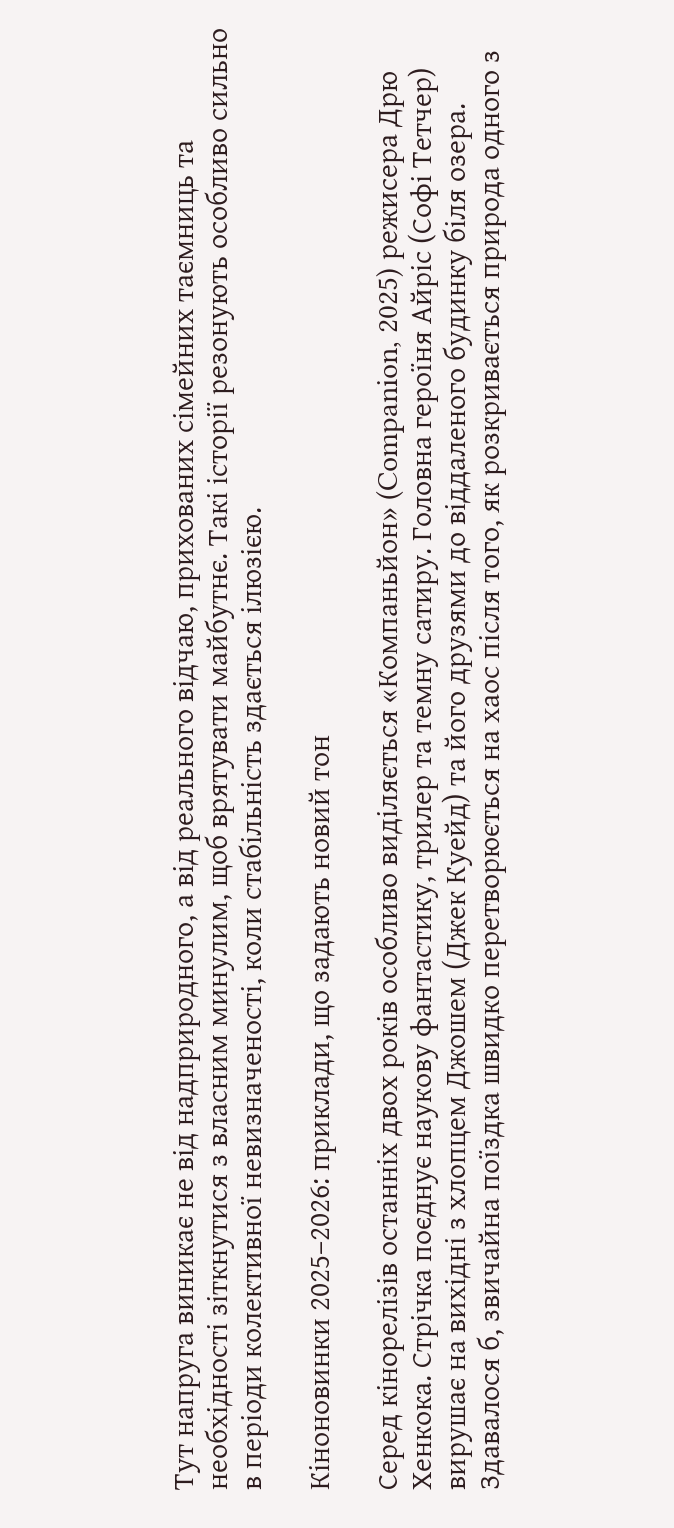Тут напруга виникає не від надприродного, а від реального відчаю, прихованих сімейних таємниць та необхідності зіткнутися з власним минулим, щоб врятувати майбутнє. Такі історії резонують особливо сильно в періоди колективної невизначеності, коли стабільність здається ілюзією.

Кіноновинки 2025–2026: приклади, що задають новий тон

Серед кінорелізів останніх двох років особливо виділяється «Компаньйон» (Companion, 2025) режисера Дрю Хенкока. Стрічка поєднує наукову фантастику, трилер та темну сатиру. Головна героїня Айріс (Софі Тетчер) вирушає на вихідні з хлопцем Джошем (Джек Куейд) та його друзями до віддаленого будинку біля озера. Здавалося б, звичайна поїздка швидко перетворюється на хаос після того, як розкривається природа одного з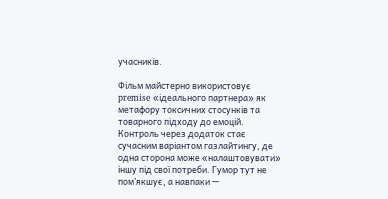учасників.

Фільм майстерно використовує premise «ідеального партнера» як метафору токсичних стосунків та товарного підходу до емоцій. Контроль через додаток стає сучасним варіантом газлайтингу, де одна сторона може «налаштовувати» іншу під свої потреби. Гумор тут не пом’якшує, а навпаки —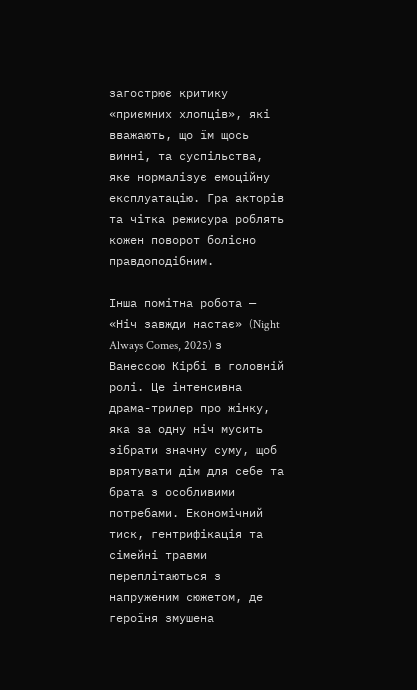загострює критику «приємних хлопців», які вважають, що їм щось винні, та суспільства, яке нормалізує емоційну експлуатацію. Гра акторів та чітка режисура роблять кожен поворот болісно правдоподібним.

Інша помітна робота — «Ніч завжди настає» (Night Always Comes, 2025) з Ванессою Кірбі в головній ролі. Це інтенсивна драма-трилер про жінку, яка за одну ніч мусить зібрати значну суму, щоб врятувати дім для себе та брата з особливими потребами. Економічний тиск, гентрифікація та сімейні травми переплітаються з напруженим сюжетом, де героїня змушена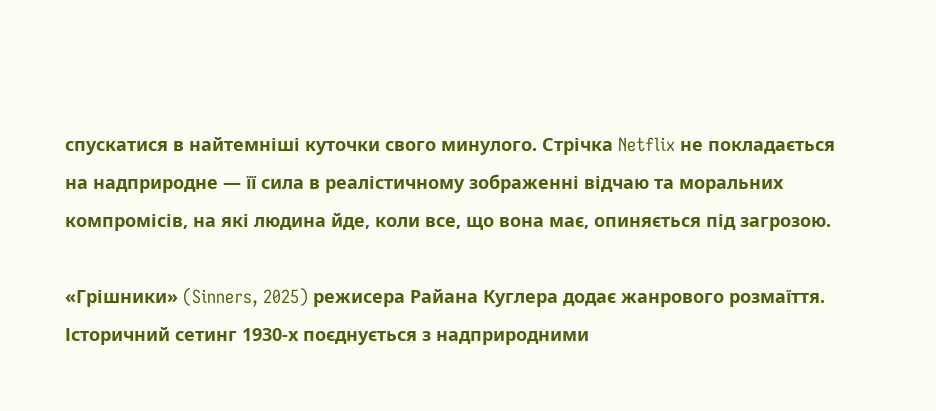спускатися в найтемніші куточки свого минулого. Стрічка Netflix не покладається на надприродне — її сила в реалістичному зображенні відчаю та моральних компромісів, на які людина йде, коли все, що вона має, опиняється під загрозою.

«Грішники» (Sinners, 2025) режисера Райана Куглера додає жанрового розмаїття. Історичний сетинг 1930-х поєднується з надприродними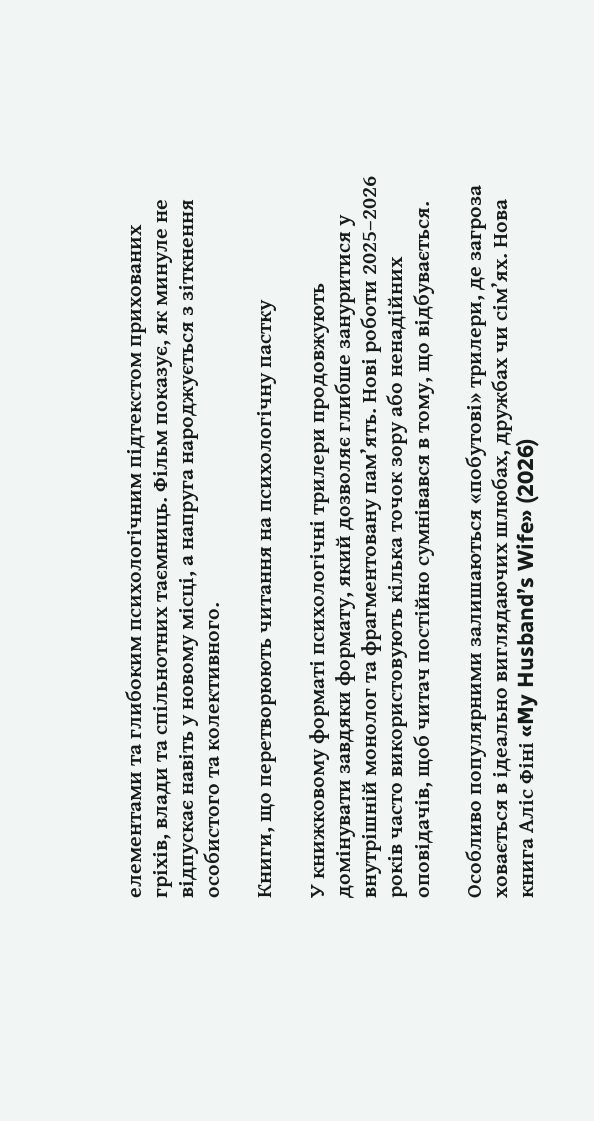елементами та глибоким психологічним підтекстом прихованих гріхів, влади та спільнотних таємниць. Фільм показує, як минуле не відпускає навіть у новому місці, а напруга народжується з зіткнення особистого та колективного.

Книги, що перетворюють читання на психологічну пастку

У книжковому форматі психологічні трилери продовжують домінувати завдяки формату, який дозволяє глибше зануритися у внутрішній монолог та фрагментовану пам’ять. Нові роботи 2025–2026 років часто використовують кілька точок зору або ненадійних оповідачів, щоб читач постійно сумнівався в тому, що відбувається.

Особливо популярними залишаються «побутові» трилери, де загроза ховається в ідеально виглядаючих шлюбах, дружбах чи сім’ях. Нова книга Аліс Фіні «My Husband’s Wife» (2026)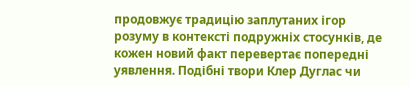продовжує традицію заплутаних ігор розуму в контексті подружніх стосунків, де кожен новий факт перевертає попередні уявлення. Подібні твори Клер Дуглас чи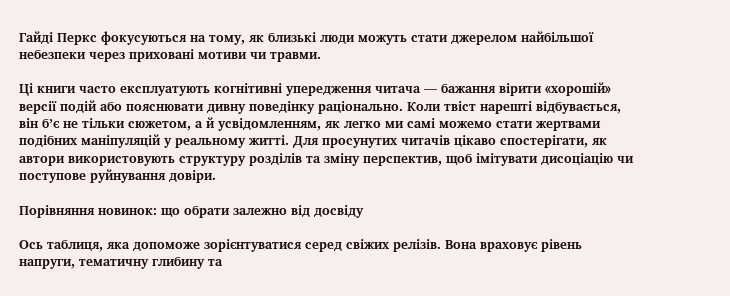Гайді Перкс фокусуються на тому, як близькі люди можуть стати джерелом найбільшої небезпеки через приховані мотиви чи травми.

Ці книги часто експлуатують когнітивні упередження читача — бажання вірити «хорошій» версії подій або пояснювати дивну поведінку раціонально. Коли твіст нарешті відбувається, він б’є не тільки сюжетом, а й усвідомленням, як легко ми самі можемо стати жертвами подібних маніпуляцій у реальному житті. Для просунутих читачів цікаво спостерігати, як автори використовують структуру розділів та зміну перспектив, щоб імітувати дисоціацію чи поступове руйнування довіри.

Порівняння новинок: що обрати залежно від досвіду

Ось таблиця, яка допоможе зорієнтуватися серед свіжих релізів. Вона враховує рівень напруги, тематичну глибину та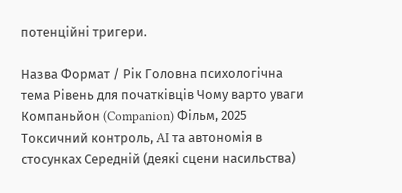потенційні тригери.

Назва Формат / Рік Головна психологічна тема Рівень для початківців Чому варто уваги
Компаньйон (Companion) Фільм, 2025 Токсичний контроль, AI та автономія в стосунках Середній (деякі сцени насильства)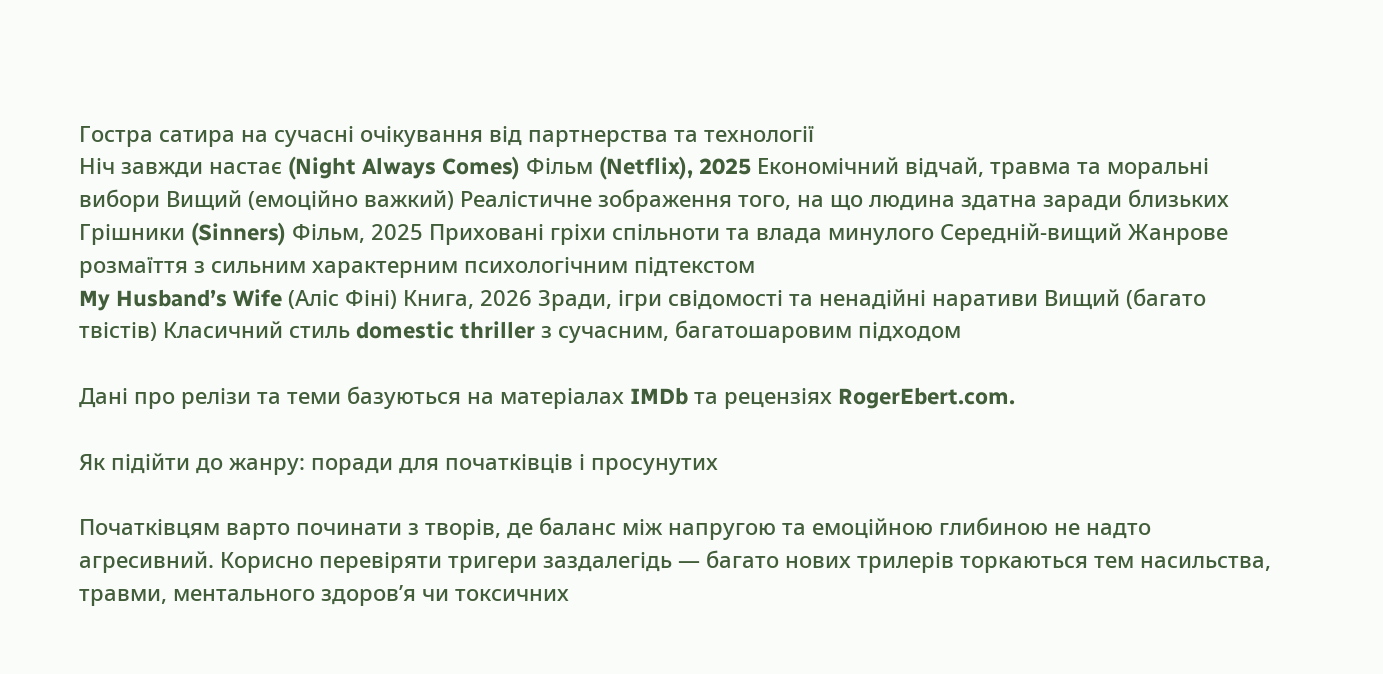Гостра сатира на сучасні очікування від партнерства та технології
Ніч завжди настає (Night Always Comes) Фільм (Netflix), 2025 Економічний відчай, травма та моральні вибори Вищий (емоційно важкий) Реалістичне зображення того, на що людина здатна заради близьких
Грішники (Sinners) Фільм, 2025 Приховані гріхи спільноти та влада минулого Середній-вищий Жанрове розмаїття з сильним характерним психологічним підтекстом
My Husband’s Wife (Аліс Фіні) Книга, 2026 Зради, ігри свідомості та ненадійні наративи Вищий (багато твістів) Класичний стиль domestic thriller з сучасним, багатошаровим підходом

Дані про релізи та теми базуються на матеріалах IMDb та рецензіях RogerEbert.com.

Як підійти до жанру: поради для початківців і просунутих

Початківцям варто починати з творів, де баланс між напругою та емоційною глибиною не надто агресивний. Корисно перевіряти тригери заздалегідь — багато нових трилерів торкаються тем насильства, травми, ментального здоров’я чи токсичних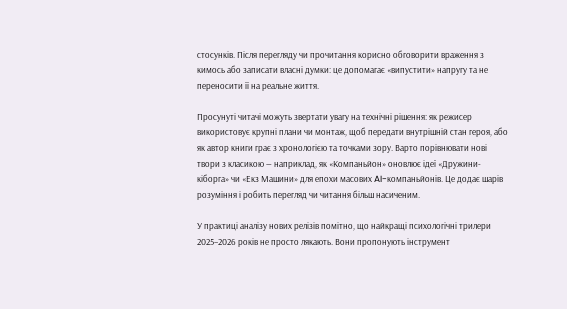стосунків. Після перегляду чи прочитання корисно обговорити враження з кимось або записати власні думки: це допомагає «випустити» напругу та не переносити її на реальне життя.

Просунуті читачі можуть звертати увагу на технічні рішення: як режисер використовує крупні плани чи монтаж, щоб передати внутрішній стан героя, або як автор книги грає з хронологією та точками зору. Варто порівнювати нові твори з класикою — наприклад, як «Компаньйон» оновлює ідеї «Дружини-кіборга» чи «Екз Машини» для епохи масових AI-компаньйонів. Це додає шарів розуміння і робить перегляд чи читання більш насиченим.

У практиці аналізу нових релізів помітно, що найкращі психологічні трилери 2025–2026 років не просто лякають. Вони пропонують інструмент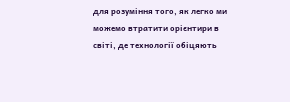для розуміння того, як легко ми можемо втратити орієнтири в світі, де технології обіцяють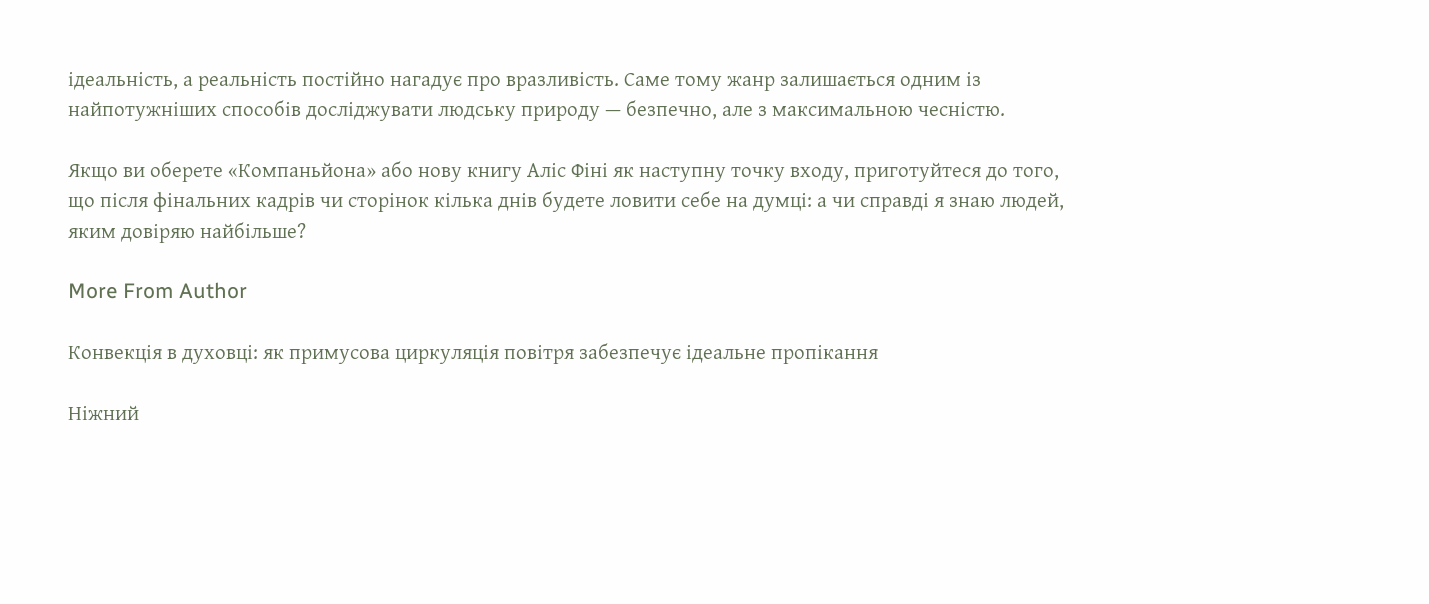ідеальність, а реальність постійно нагадує про вразливість. Саме тому жанр залишається одним із найпотужніших способів досліджувати людську природу — безпечно, але з максимальною чесністю.

Якщо ви оберете «Компаньйона» або нову книгу Аліс Фіні як наступну точку входу, приготуйтеся до того, що після фінальних кадрів чи сторінок кілька днів будете ловити себе на думці: а чи справді я знаю людей, яким довіряю найбільше?

More From Author

Конвекція в духовці: як примусова циркуляція повітря забезпечує ідеальне пропікання

Ніжний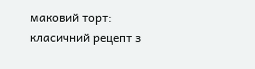маковий торт: класичний рецепт з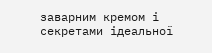заварним кремом і секретами ідеальної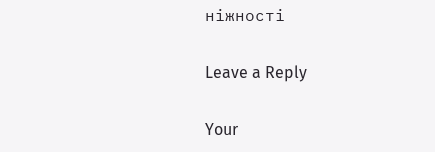ніжності

Leave a Reply

Your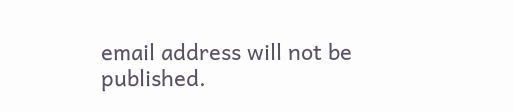email address will not be published.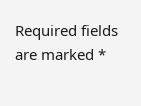Required fields are marked *